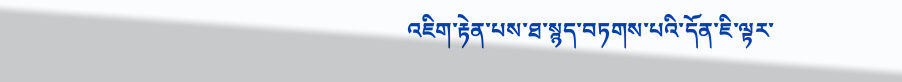འཇིག་རྟེན་པས་ཐ་སྙད་བཏགས་པའི་དོན་ཇི་ལྟར་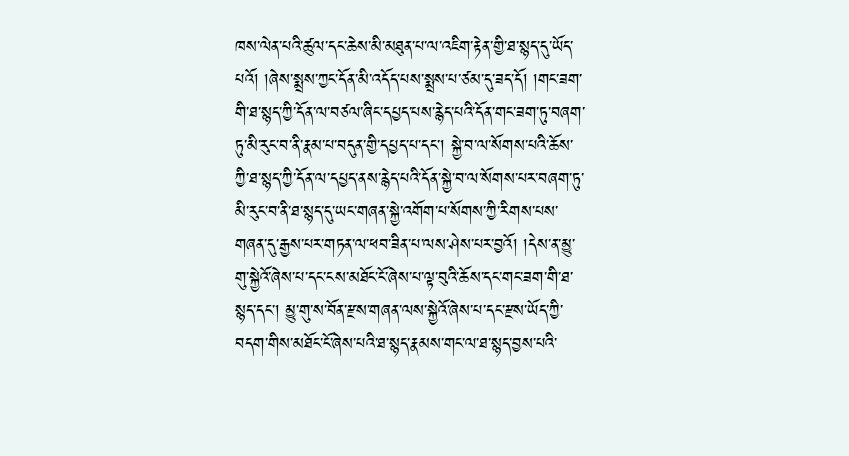ཁས་ལེན་པའི་ཚུལ་དང་ཆེས་མི་མཐུན་པ་ལ་འཇིག་རྟེན་གྱི་ཐ་སྙད་དུ་ཡོད་པའོ། །ཞེས་སྨྲས་ཀྱང་དོན་མི་འདོད་པས་སྨྲས་པ་ཙམ་དུ་ཟད་དོ། །གང་ཟག་གི་ཐ་སྙད་ཀྱི་དོན་ལ་བཙལ་ཞིང་དཔྱད་པས་རྙེད་པའི་དོན་གང་ཟག་ཏུ་བཞག་ཏུ་མི་རུང་བ་ནི་རྣམ་པ་བདུན་གྱི་དཔྱད་པ་དང་། སྐྱེ་བ་ལ་སོགས་པའི་ཆོས་ཀྱི་ཐ་སྙད་ཀྱི་དོན་ལ་དཔྱད་ནས་རྙེད་པའི་དོན་སྐྱེ་བ་ལ་སོགས་པར་བཞག་ཏུ་མི་རུང་བ་ནི་ཐ་སྙད་དུ་ཡང་གཞན་སྐྱེ་འགོག་པ་སོགས་ཀྱི་རིགས་པས་གཞན་དུ་རྒྱས་པར་གཏན་ལ་ཕབ་ཟིན་པ་ལས་ཤེས་པར་བྱའོ། །དེས་ན་མྱུ་གུ་སྐྱེའོ་ཞེས་པ་དང་ངས་མཐོང་ངོ་ཞེས་པ་ལྟ་བུའི་ཆོས་དང་གང་ཟག་གི་ཐ་སྙད་དང་། མྱུ་གུ་ས་བོན་རྫས་གཞན་ལས་སྐྱེའོ་ཞེས་པ་དང་རྫས་ཡོད་ཀྱི་བདག་གིས་མཐོང་ངོ་ཞེས་པའི་ཐ་སྙད་རྣམས་གང་ལ་ཐ་སྙད་བྱས་པའི་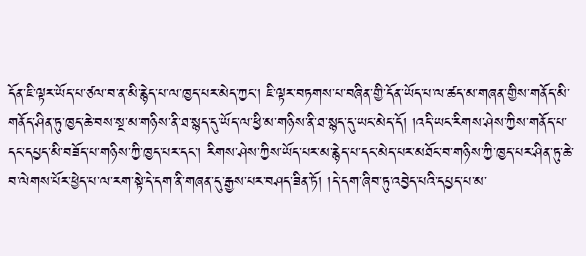དོན་ཇི་ལྟར་ཡོད་པ་ཙལ་བ་ན་མི་རྙེད་པ་ལ་ཁྱད་པར་མེད་ཀྱང་། ཇི་ལྟར་བཏགས་པ་བཞིན་གྱི་དོན་ཡོད་པ་ལ་ཚད་མ་གཞན་གྱིས་གནོད་མི་གནོད་ཤིན་ཏུ་ཁྱད་ཆེ་བས་སྔ་མ་གཉིས་ནི་ཐ་སྙད་དུ་ཡོད་ལ་ཕྱི་མ་གཉིས་ནི་ཐ་སྙད་དུ་ཡང་མེད་དོ། །འདི་ཡང་རིགས་ཤེས་ཀྱིས་གནོད་པ་དང་དཔྱད་མི་བཟོད་པ་གཉིས་ཀྱི་ཁྱད་པར་དང་། རིགས་ཤེས་ཀྱིས་ཡོད་པར་མ་རྙེད་པ་དང་མེད་པར་མཐོང་བ་གཉིས་ཀྱི་ཁྱད་པར་ཤིན་ཏུ་ཆེ་བ་ལེགས་པོར་ཕྱེད་པ་ལ་རག་སྟེ་དེ་དག་ནི་གཞན་དུ་རྒྱས་པར་བཤད་ཟིན་ཏོ། །དེ་དག་ཞིབ་ཏུ་འབྱེད་པའི་དཔྱད་པ་མ་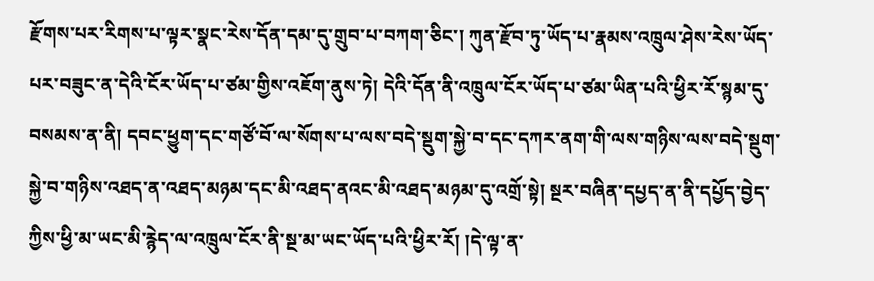རྫོགས་པར་རིགས་པ་ལྟར་སྣང་རེས་དོན་དམ་དུ་གྲུབ་པ་བཀག་ཅིང་། ཀུན་རྫོབ་ཏུ་ཡོད་པ་རྣམས་འཁྲུལ་ཤེས་རེས་ཡོད་པར་བཟུང་ན་དེའི་ངོར་ཡོད་པ་ཙམ་གྱིས་འཇོག་ནུས་ཏེ། དེའི་དོན་ནི་འཁྲུལ་ངོར་ཡོད་པ་ཙམ་ཡིན་པའི་ཕྱིར་རོ་སྙམ་དུ་བསམས་ན་ནི། དབང་ཕྱུག་དང་གཙོ་བོ་ལ་སོགས་པ་ལས་བདེ་སྡུག་སྐྱེ་བ་དང་དཀར་ནག་གི་ལས་གཉིས་ལས་བདེ་སྡུག་སྐྱེ་བ་གཉིས་འཐད་ན་འཐད་མཉམ་དང་མི་འཐད་ནའང་མི་འཐད་མཉམ་དུ་འགྲོ་སྟེ། སྔར་བཞིན་དཔྱད་ན་ནི་དཔྱོད་བྱེད་ཀྱིས་ཕྱི་མ་ཡང་མི་རྙེད་ལ་འཁྲུལ་ངོར་ནི་སྔ་མ་ཡང་ཡོད་པའི་ཕྱིར་རོ། །དེ་ལྟ་ན་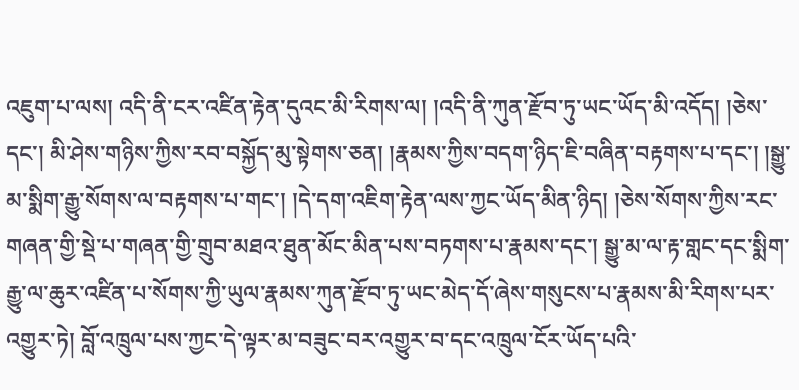འཇུག་པ་ལས། འདི་ནི་ངར་འཛིན་རྟེན་དུའང་མི་རིགས་ལ། །འདི་ནི་ཀུན་རྫོབ་ཏུ་ཡང་ཡོད་མི་འདོད། །ཅེས་དང་། མི་ཤེས་གཉིས་ཀྱིས་རབ་བསྐྱོད་མུ་སྟེགས་ཅན། །རྣམས་ཀྱིས་བདག་ཉིད་ཇི་བཞིན་བརྟགས་པ་དང་། །སྒྱུ་མ་སྨིག་རྒྱུ་སོགས་ལ་བརྟགས་པ་གང་། །དེ་དག་འཇིག་རྟེན་ལས་ཀྱང་ཡོད་མིན་ཉིད། །ཅེས་སོགས་ཀྱིས་རང་གཞན་གྱི་སྡེ་པ་གཞན་གྱི་གྲུབ་མཐའ་ཐུན་མོང་མིན་པས་བཏགས་པ་རྣམས་དང་། སྒྱུ་མ་ལ་རྟ་གླང་དང་སྨིག་རྒྱུ་ལ་ཆུར་འཛིན་པ་སོགས་ཀྱི་ཡུལ་རྣམས་ཀུན་རྫོབ་ཏུ་ཡང་མེད་དོ་ཞེས་གསུངས་པ་རྣམས་མི་རིགས་པར་འགྱུར་ཏེ། བློ་འཁྲུལ་པས་ཀྱང་དེ་ལྟར་མ་བཟུང་བར་འགྱུར་བ་དང་འཁྲུལ་ངོར་ཡོད་པའི་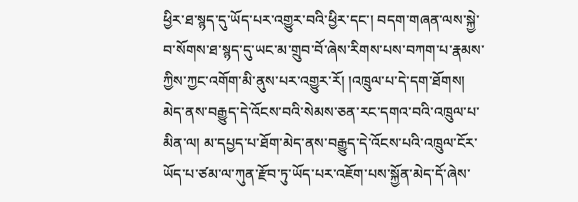ཕྱིར་ཐ་སྙད་དུ་ཡོད་པར་འགྱུར་བའི་ཕྱིར་དང་། བདག་གཞན་ལས་སྐྱེ་བ་སོགས་ཐ་སྙད་དུ་ཡང་མ་གྲུབ་བོ་ཞེས་རིགས་པས་བཀག་པ་རྣམས་ཀྱིས་ཀྱང་འགོག་མི་ནུས་པར་འགྱུར་རོ། །འཁྲུལ་པ་དེ་དག་ཐོགས། མེད་ནས་བརྒྱུད་དེ་འོངས་བའི་སེམས་ཅན་རང་དགའ་བའི་འཁྲུལ་པ་མིན་ལ། མ་དཔྱད་པ་ཐོག་མེད་ནས་བརྒྱུད་དེ་འོངས་པའི་འཁྲུལ་ངོར་ཡོད་པ་ཙམ་ལ་ཀུན་རྫོབ་ཏུ་ཡོད་པར་འཇོག་པས་སྐྱོན་མེད་དོ་ཞེས་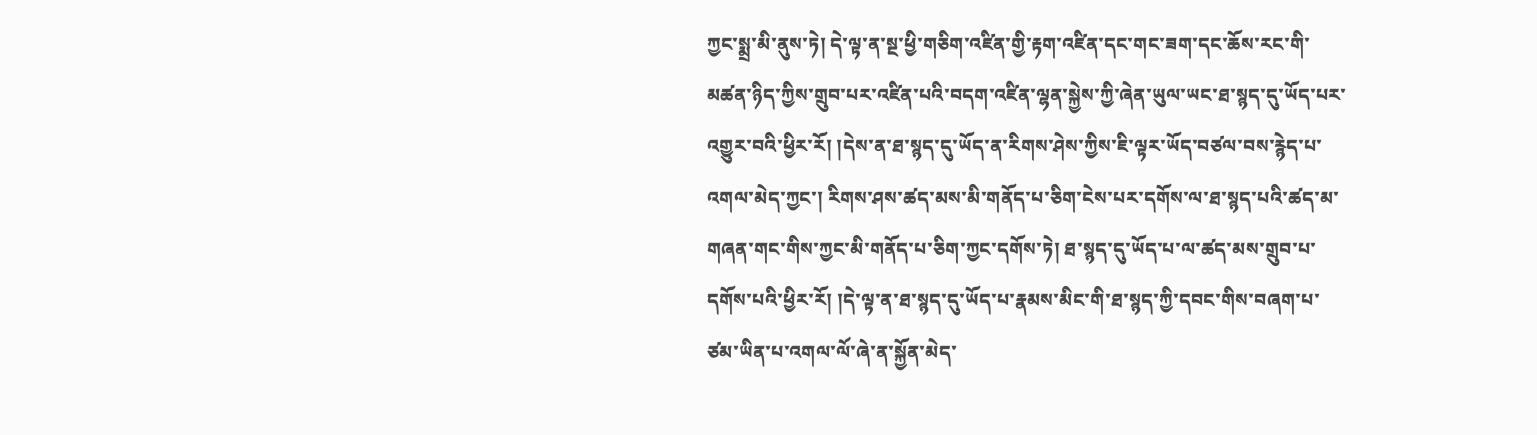ཀྱང་སྨྲ་མི་ནུས་ཏེ། དེ་ལྟ་ན་སྔ་ཕྱི་གཅིག་འཛིན་གྱི་རྟག་འཛིན་དང་གང་ཟག་དང་ཆོས་རང་གི་མཚན་ཉིད་ཀྱིས་གྲུབ་པར་འཛིན་པའི་བདག་འཛིན་ལྷན་སྐྱེས་ཀྱི་ཞེན་ཡུལ་ཡང་ཐ་སྙད་དུ་ཡོད་པར་འགྱུར་བའི་ཕྱིར་རོ། །དེས་ན་ཐ་སྙད་དུ་ཡོད་ན་རིགས་ཤེས་ཀྱིས་ཇི་ལྟར་ཡོད་བཙལ་བས་རྙེད་པ་འགལ་མེད་ཀྱང་། རིགས་ཤས་ཚད་མས་མི་གནོད་པ་ཅིག་ངེས་པར་དགོས་ལ་ཐ་སྙད་པའི་ཚད་མ་གཞན་གང་གིས་ཀྱང་མི་གནོད་པ་ཅིག་ཀྱང་དགོས་ཏེ། ཐ་སྙད་དུ་ཡོད་པ་ལ་ཚད་མས་གྲུབ་པ་དགོས་པའི་ཕྱིར་རོ། །དེ་ལྟ་ན་ཐ་སྙད་དུ་ཡོད་པ་རྣམས་མིང་གི་ཐ་སྙད་ཀྱི་དབང་གིས་བཞག་པ་ཙམ་ཡིན་པ་འགལ་ལོ་ཞེ་ན་སྐྱོན་མེད་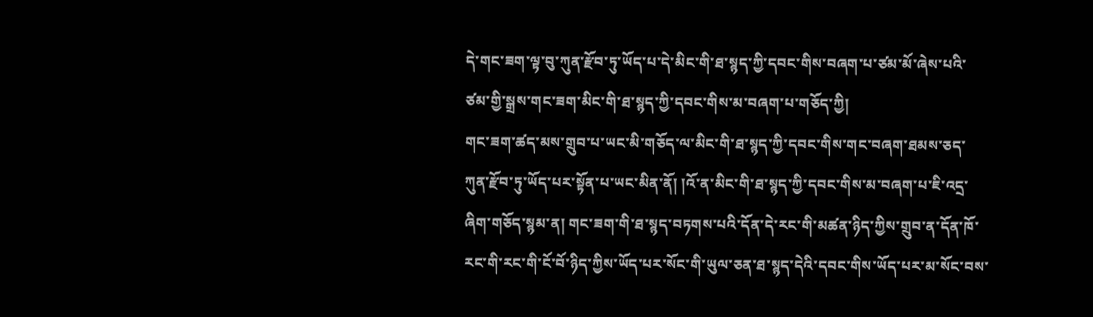དེ་གང་ཟག་ལྟ་བུ་ཀུན་རྫོབ་ཏུ་ཡོད་པ་དེ་མིང་གི་ཐ་སྙད་ཀྱི་དབང་གིས་བཞག་པ་ཙམ་མོ་ཞེས་པའི་ཙམ་གྱི་སྒྲས་གང་ཟག་མིང་གི་ཐ་སྙད་ཀྱི་དབང་གིས་མ་བཞག་པ་གཅོད་ཀྱི།
གང་ཟག་ཚད་མས་གྲུབ་པ་ཡང་མི་གཅོད་ལ་མིང་གི་ཐ་སྙད་ཀྱི་དབང་གིས་གང་བཞག་ཐམས་ཅད་ཀུན་རྫོབ་ཏུ་ཡོད་པར་སྟོན་པ་ཡང་མིན་ནོ། །འོ་ན་མིང་གི་ཐ་སྙད་ཀྱི་དབང་གིས་མ་བཞག་པ་ཇི་འདྲ་ཞིག་གཅོད་སྙམ་ན། གང་ཟག་གི་ཐ་སྙད་བཏགས་པའི་དོན་དེ་རང་གི་མཚན་ཉིད་ཀྱིས་གྲུབ་ན་དོན་ཁོ་རང་གི་རང་གི་ངོ་བོ་ཉིད་ཀྱིས་ཡོད་པར་སོང་གི་ཡུལ་ཅན་ཐ་སྙད་དེའི་དབང་གིས་ཡོད་པར་མ་སོང་བས་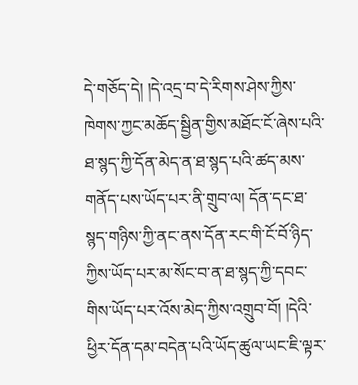དེ་གཅོད་དེ། །དེ་འདྲ་བ་དེ་རིགས་ཤེས་ཀྱིས་ཁེགས་ཀྱང་མཆོད་སྦྱིན་གྱིས་མཐོང་ངོ་ཞེས་པའི་ཐ་སྙད་ཀྱི་དོན་མེད་ན་ཐ་སྙད་པའི་ཚད་མས་གནོད་པས་ཡོད་པར་ནི་གྲུབ་ལ། དོན་དང་ཐ་སྙད་གཉིས་ཀྱི་ནང་ནས་དོན་རང་གི་ངོ་བོ་ཉིད་ཀྱིས་ཡོད་པར་མ་སོང་བ་ན་ཐ་སྙད་ཀྱི་དབང་གིས་ཡོད་པར་འོས་མེད་ཀྱིས་འགྲུབ་བོ། །དེའི་ཕྱིར་དོན་དམ་བདེན་པའི་ཡོད་ཚུལ་ཡང་ཇི་ལྟར་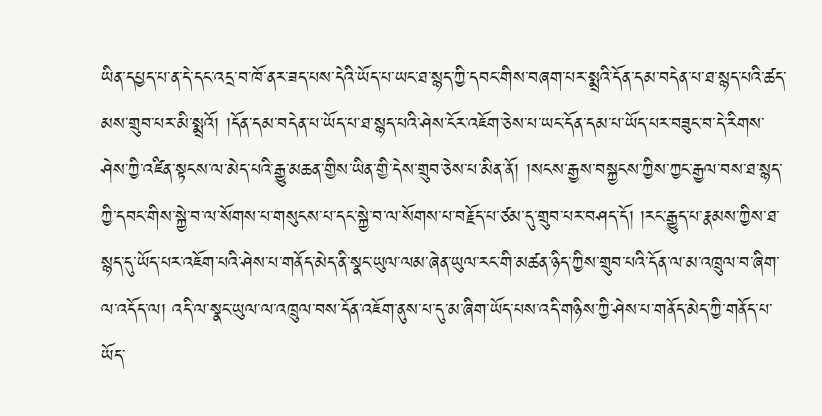ཡིན་དཔྱད་པ་ན་དེ་དང་འདྲ་བ་ཁོ་ནར་ཟད་པས་དེའི་ཡོད་པ་ཡང་ཐ་སྙད་ཀྱི་དབང་གིས་བཞག་པར་སྨྲའི་དོན་དམ་བདེན་པ་ཐ་སྙད་པའི་ཚད་མས་གྲུབ་པར་མི་སྨྲའོ། །དོན་དམ་བདེན་པ་ཡོད་པ་ཐ་སྙད་པའི་ཤེས་ངོར་འཇོག་ཅེས་པ་ཡང་དོན་དམ་པ་ཡོད་པར་བཟུང་བ་དེ་རིགས་ཤེས་ཀྱི་འཛིན་སྟངས་ལ་མེད་པའི་རྒྱུ་མཆན་གྱིས་ཡིན་གྱི་དེས་གྲུབ་ཅེས་པ་མིན་ནོ། །སངས་རྒྱས་བསྐྱངས་ཀྱིས་ཀྱང་རྒྱལ་བས་ཐ་སྙད་ཀྱི་དབང་གིས་སྐྱེ་བ་ལ་སོགས་པ་གསུངས་པ་དང་སྐྱེ་བ་ལ་སོགས་པ་བརྗོད་པ་ཙམ་དུ་གྲུབ་པར་བཤད་དོ། །རང་རྒྱུད་པ་རྣམས་ཀྱིས་ཐ་སྙད་དུ་ཡོད་པར་འཇོག་པའི་ཤེས་པ་གནོད་མེད་ནི་སྣང་ཡུལ་ལམ་ཞེན་ཡུལ་རང་གི་མཚན་ཉིད་ཀྱིས་གྲུབ་པའི་དོན་ལ་མ་འཁྲུལ་བ་ཞིག་ལ་འདོད་ལ། འདི་ལ་སྣང་ཡུལ་ལ་འཁྲུལ་བས་དོན་འཇོག་ནུས་པ་དུ་མ་ཞིག་ཡོད་པས་འདི་གཉིས་ཀྱི་ཤེས་པ་གནོད་མེད་ཀྱི་གནོད་པ་ཡོད་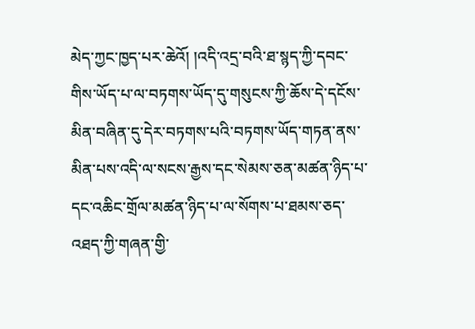མེད་ཀྱང་ཁྱད་པར་ཆེའོ། །འདི་འདྲ་བའི་ཐ་སྙད་ཀྱི་དབང་གིས་ཡོད་པ་ལ་བཏགས་ཡོད་དུ་གསུངས་ཀྱི་ཆོས་དེ་དངོས་མིན་བཞིན་དུ་དེར་བཏགས་པའི་བཏགས་ཡོད་གཏན་ནས་མིན་པས་འདི་ལ་སངས་རྒྱས་དང་སེམས་ཅན་མཚན་ཉིད་པ་དང་འཆིང་གྲོལ་མཚན་ཉིད་པ་ལ་སོགས་པ་ཐམས་ཅད་འཐད་ཀྱི་གཞན་གྱི་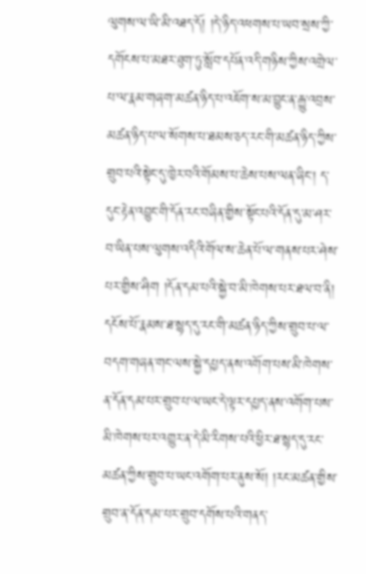ལུགས་ལ་ཡི་མི་འཐད་དོ། །དེ་ཉིད་འཕགས་པ་ཡབ་སྲས་ཀྱི་དགོངས་པ་མཐར་ཐུག་ཏུ་སློབ་དཔོན་འདི་གཉིས་ཀྱིས་འགྲེལ་པ་ལ་རྣམ་གཞག་མཚན་ཉིད་པ་འཇོག་ས་མ་བྱུང་ན་རྒྱུ་འབྲས་མཚན་ཉིད་པ་ལ་སོགས་པ་ཐམས་ཅད་རང་གི་མཚན་ཉིད་ཀྱིས་གྲུབ་པའི་སྟེང་དུ་ཁྱེར་བའི་གོམས་པ་ཆེས་པས་ལན་ཞིང་། ད་དུང་རྟེན་འབྱུང་གི་དོན་རང་བཞིན་གྱིས་སྟོང་པའི་དོན་དུ་མ་ཤར་བ་ཡིན་པས་ལུགས་འདིའི་གོལ་ས་ཆེན་པོ་ལ་གནས་པར་ཤེས་པར་གྱིས་ཤིག །དོན་དམ་པའི་སྐྱེ་བ་མི་ཁེགས་པར་ཐལ་བ་ནི། དངོས་པོ་རྣམས་ཐ་སྙད་དུ་རང་གི་མཚན་ཉིད་ཀྱིས་གྲུབ་པ་ལ་བདག་གཞན་གང་ལས་སྐྱེ་དཔྱད་ནས་འགོག་པས་མི་ཁེགས་ན་དོན་དམ་པར་གྲུབ་པ་ལ་ཡང་དེ་ལྟར་དཔྱད་ནས་འགོག་པས་མི་ཁེགས་པར་འགྱུར་ན་དེ་མི་རིགས་པའི་ཕྱིར་ཐ་སྙད་དུ་རང་མཚན་ཀྱིས་གྲུབ་པ་ཡང་འགོག་པར་ནུས་སོ། །རང་མཚན་གྱིས་གྲུབ་ན་དོན་དམ་པར་གྲུབ་དགོས་པའི་གནད་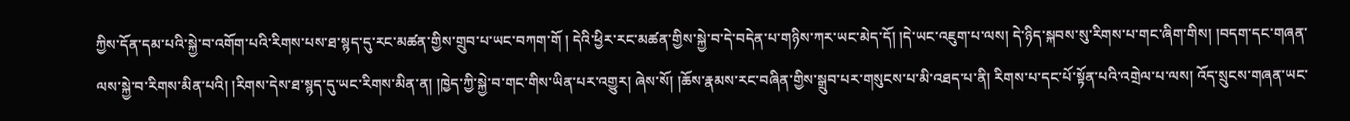ཀྱིས་དོན་དམ་པའི་སྐྱེ་བ་འགོག་པའི་རིགས་པས་ཐ་སྙད་དུ་རང་མཚན་གྱིས་གྲུབ་པ་ཡང་བཀག་གོ ། དེའི་ཕྱིར་རང་མཚན་གྱིས་སྐྱེ་བ་དེ་བདེན་པ་གཉིས་ཀར་ཡང་མེད་དོ། །དེ་ཡང་འཇུག་པ་ལས། དེ་ཉིད་སྐབས་སུ་རིགས་པ་གང་ཞིག་གིས། །བདག་དང་གཞན་ལས་སྐྱེ་བ་རིགས་མིན་པའི། །རིགས་དེས་ཐ་སྙད་དུ་ཡང་རིགས་མིན་ན། །ཁྱེད་ཀྱི་སྐྱེ་བ་གང་གིས་ཡིན་པར་འགྱུར། ཞེས་སོ། །ཆོས་རྣམས་རང་བཞིན་གྱིས་སྒྲུབ་པར་གསུངས་པ་མི་འཐད་པ་ནི། རིགས་པ་དང་པོ་སྟོན་པའི་འགྲེལ་པ་ལས། འོད་སྲུངས་གཞན་ཡང་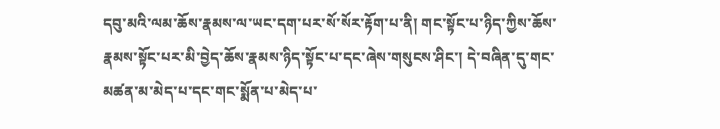དབུ་མའི་ལམ་ཆོས་རྣམས་ལ་ཡང་དག་པར་སོ་སོར་རྟོག་པ་ནི། གང་སྟོང་པ་ཉིད་ཀྱིས་ཆོས་རྣམས་སྟོང་པར་མི་བྱེད་ཆོས་རྣམས་ཉིད་སྟོང་པ་དང་ཞེས་གསུངས་ཤིང་། དེ་བཞིན་དུ་གང་མཚན་མ་མེད་པ་དང་གང་སྨོན་པ་མེད་པ་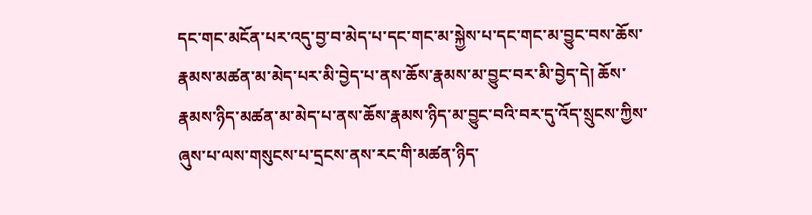དང་གང་མངོན་པར་འདུ་བྱ་བ་མེད་པ་དང་གང་མ་སྐྱེས་པ་དང་གང་མ་བྱུང་བས་ཆོས་རྣམས་མཚན་མ་མེད་པར་མི་བྱེད་པ་ནས་ཆོས་རྣམས་མ་བྱུང་བར་མི་བྱེད་དེ། ཆོས་རྣམས་ཉིད་མཚན་མ་མེད་པ་ནས་ཆོས་རྣམས་ཉིད་མ་བྱུང་བའི་བར་དུ་འོད་སྲུངས་ཀྱིས་ཞུས་པ་ལས་གསུངས་པ་དྲངས་ནས་རང་གི་མཚན་ཉིད་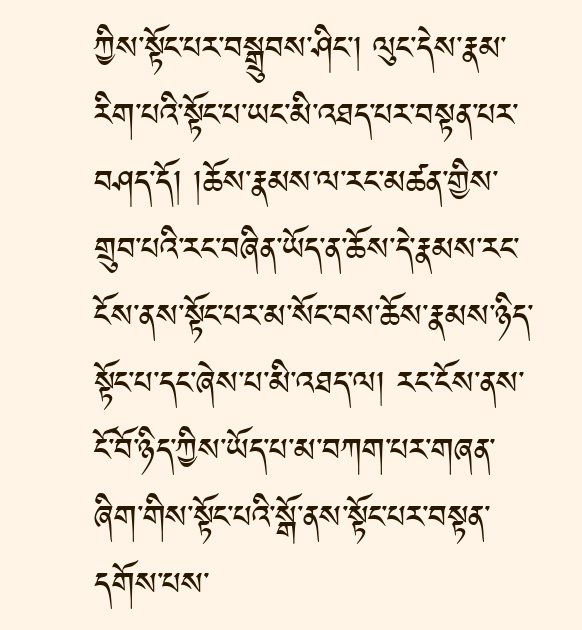ཀྱིས་སྟོང་པར་བསྒྲུབས་ཤིང་། ལུང་དེས་རྣམ་རིག་པའི་སྟོང་པ་ཡང་མི་འཐད་པར་བསྟན་པར་བཤད་དོ། །ཆོས་རྣམས་ལ་རང་མཚན་གྱིས་གྲུབ་པའི་རང་བཞིན་ཡོད་ན་ཆོས་དེ་རྣམས་རང་ངོས་ནས་སྟོང་པར་མ་སོང་བས་ཆོས་རྣམས་ཉིད་སྟོང་པ་དང་ཞེས་པ་མི་འཐད་ལ། རང་ངོས་ནས་ངོ་བོ་ཉིད་ཀྱིས་ཡོད་པ་མ་བཀག་པར་གཞན་ཞིག་གིས་སྟོང་པའི་སྒོ་ནས་སྟོང་པར་བསྟན་དགོས་པས་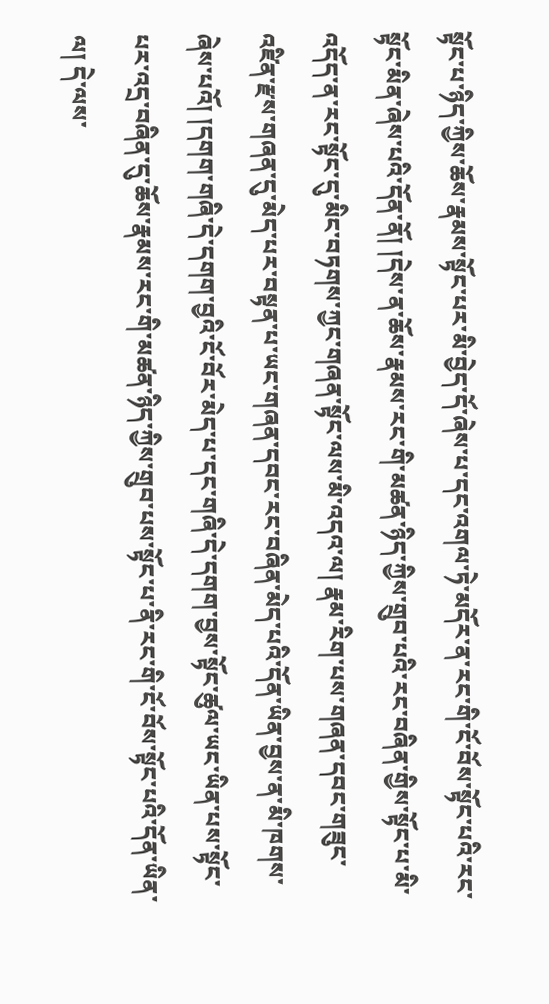སྟོང་པ་ཉིད་ཀྱིས་ཆོས་རྣམས་སྟོང་པར་མི་བྱེད་དོ་ཞེས་པ་དང་འགལ་ཏེ་མདོར་ན་རང་གི་ངོ་བོས་སྟོང་པའི་རང་སྟོང་མིན་ཞེས་པའི་དོན་ནོ། །དེས་ན་ཆོས་རྣམས་རང་གི་མཚན་ཉིད་ཀྱིས་གྲུབ་པའི་རང་བཞིན་གྱིས་སྟོང་པ་མི་འདོད་ན་རང་སྟོང་དུ་མིང་བཏགས་ཀྱང་གཞན་སྟོང་ལས་མི་འདའ་ལ། རྣམ་རིག་པས་གཞན་དབང་གཟུང་འཛིན་རྫས་གཞན་དུ་མེད་པར་བསྟན་པ་ཡང་གཞན་དབང་རང་བཞིན་མེད་པའི་དོན་ཡིན་བྱས་ན་མི་ཁགས་ཞེས་པའོ། །དགག་གཞི་དེ་དགག་བྱའི་ངོ་བོར་མེད་པ་དང་གཞི་དེ་དགག་བྱས་སྟོང་ཚུལ་ཡང་ཡིན་པས་སྟོང་པར་འདྲ་བཞིན་དུ་ཆོས་རྣམས་རང་གི་མཚན་ཉིད་ཀྱིས་གྲུབ་པས་སྟོང་པ་ནི་རང་གི་ངོ་བོས་སྟོང་པའི་དོན་ཡིན་ལ། དེ་ལས་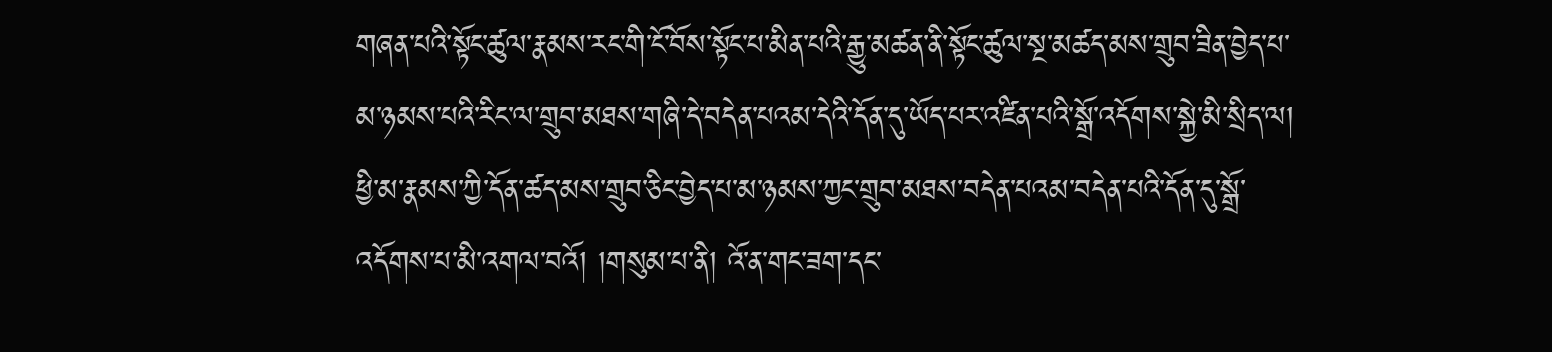གཞན་པའི་སྟོང་ཚུལ་རྣམས་རང་གི་ངོ་བོས་སྟོང་པ་མིན་པའི་རྒྱུ་མཚན་ནི་སྟོང་ཚུལ་སྔ་མཚད་མས་གྲུབ་ཟིན་བྱེད་པ་མ་ཉམས་པའི་རིང་ལ་གྲུབ་མཐས་གཞི་དེ་བདེན་པའམ་དེའི་དོན་དུ་ཡོད་པར་འཛིན་པའི་སྒྲོ་འདོགས་སྐྱེ་མི་སྲིད་ལ། ཕྱི་མ་རྣམས་ཀྱི་དོན་ཚད་མས་གྲུབ་ཅིང་བྱེད་པ་མ་ཉམས་ཀྱང་གྲུབ་མཐས་བདེན་པའམ་བདེན་པའི་དོན་དུ་སྒྲོ་འདོགས་པ་མི་འགལ་བའོ། །གསུམ་པ་ནི། འོ་ན་གང་ཟག་དང་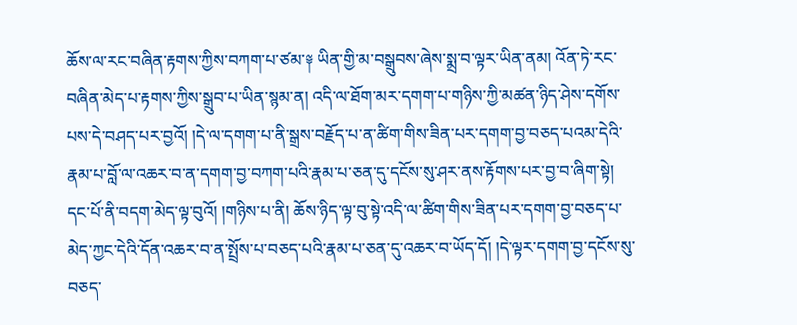ཆོས་ལ་རང་བཞིན་རྟགས་ཀྱིས་བཀག་པ་ཙམ་༈ ཡིན་གྱི་མ་བསྒྲུབས་ཞེས་སྨྲ་བ་ལྟར་ཡིན་ནམ། འོན་ཏེ་རང་བཞིན་མེད་པ་རྟགས་ཀྱིས་སྒྲུབ་པ་ཡིན་སྙམ་ན། འདི་ལ་ཐོག་མར་དགག་པ་གཉིས་ཀྱི་མཚན་ཉིད་ཤེས་དགོས་པས་དེ་བཤད་པར་བྱའོ། །དེ་ལ་དགག་པ་ནི་སྒྲས་བརྗོད་པ་ན་ཚིག་གིས་ཟིན་པར་དགག་བྱ་བཅད་པའམ་དེའི་རྣམ་པ་བློ་ལ་འཆར་བ་ན་དགག་བྱ་བཀག་པའི་རྣམ་པ་ཅན་དུ་དངོས་སུ་ཤར་ནས་རྟོགས་པར་བྱ་བ་ཞིག་སྟེ། དང་པོ་ནི་བདག་མེད་ལྟ་བུའོ། །གཉིས་པ་ནི། ཆོས་ཉིད་ལྟ་བུ་སྟེ་འདི་ལ་ཚིག་གིས་ཟིན་པར་དགག་བྱ་བཅད་པ་མེད་ཀྱང་དེའི་དོན་འཆར་བ་ན་སྤྲོས་པ་བཅད་པའི་རྣམ་པ་ཅན་དུ་འཆར་བ་ཡོད་དོ། །དེ་ལྟར་དགག་བྱ་དངོས་སུ་བཅད་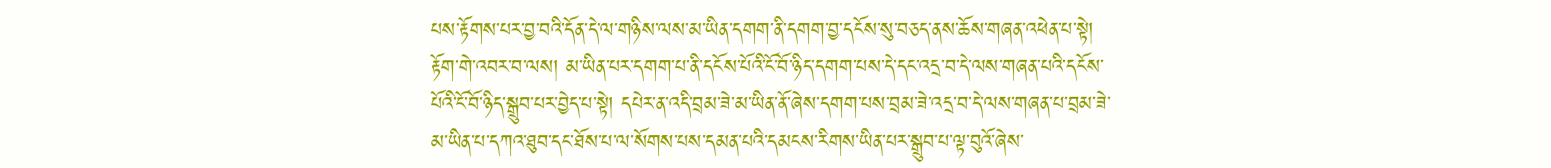པས་རྟོགས་པར་བྱ་བའི་དོན་དེ་ལ་གཉིས་ལས་མ་ཡིན་དགག་ནི་དགག་བྱ་དངོས་སུ་བཅད་ནས་ཆོས་གཞན་འཕེན་པ་སྟེ། རྟོག་གེ་འབར་བ་ལས། མ་ཡིན་པར་དགག་པ་ནི་དངོས་པོའི་ངོ་བོ་ཉིད་དགག་པས་དེ་དང་འདྲ་བ་དེ་ལས་གཞན་པའི་དངོས་པོའི་ངོ་བོ་ཉིད་སྒྲུབ་པར་བྱེད་པ་སྟེ། དཔེར་ན་འདི་བྲམ་ཟེ་མ་ཡིན་ནོ་ཞེས་དགག་པས་བྲམ་ཟེ་འདྲ་བ་དེ་ལས་གཞན་པ་བྲམ་ཟེ་མ་ཡིན་པ་དཀའ་ཐུབ་དང་ཐོས་པ་ལ་སོགས་པས་དམན་པའི་དམངས་རིགས་ཡིན་པར་སྒྲུབ་པ་ལྟ་བུའོ་ཞེས་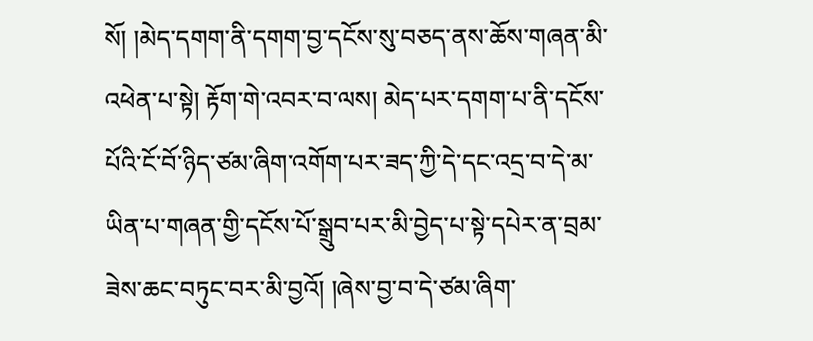སོ། །མེད་དགག་ནི་དགག་བྱ་དངོས་སུ་བཅད་ནས་ཆོས་གཞན་མི་འཕེན་པ་སྟེ། རྟོག་གེ་འབར་བ་ལས། མེད་པར་དགག་པ་ནི་དངོས་པོའི་ངོ་བོ་ཉིད་ཙམ་ཞིག་འགོག་པར་ཟད་ཀྱི་དེ་དང་འདྲ་བ་དེ་མ་ཡིན་པ་གཞན་གྱི་དངོས་པོ་སྒྲུབ་པར་མི་བྱེད་པ་སྟེ་དཔེར་ན་བྲམ་ཟེས་ཆང་བཏུང་བར་མི་བྱའོ། །ཞེས་བྱ་བ་དེ་ཙམ་ཞིག་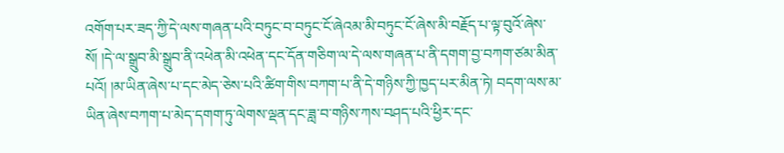འགོག་པར་ཟད་ཀྱི་དེ་ལས་གཞན་པའི་བཏུང་བ་བཏུང་ངོ་ཞེའམ་མི་བཏུང་ངོ་ཞེས་མི་བརྗོད་པ་ལྟ་བུའོ་ཞེས་སོ། །དེ་ལ་སྒྲུབ་མི་སྒྲུབ་ནི་འཕེན་མི་འཕེན་དང་དོན་གཅིག་ལ་དེ་ལས་གཞན་པ་ནི་དགག་བྱ་བཀག་ཙམ་མིན་པའོ། །མ་ཡིན་ཞེས་པ་དང་མེད་ཅེས་པའི་ཚིག་གིས་བཀག་པ་ནི་དེ་གཉིས་ཀྱི་ཁྱད་པར་མིན་ཏེ། བདག་ལས་མ་ཡིན་ཞེས་བཀག་པ་མེད་དགག་ཏུ་ལེགས་ལྡན་དང་ཟླ་བ་གཉིས་ཀས་བཤད་པའི་ཕྱིར་དང་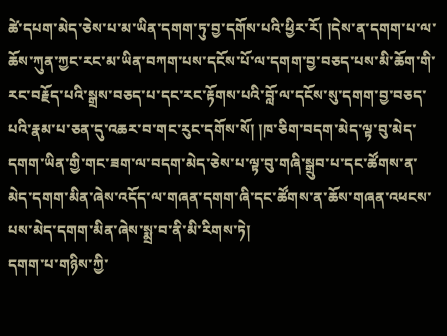ཚེ་དཔག་མེད་ཅེས་པ་མ་ཡིན་དགག་ཏུ་བྱ་དགོས་པའི་ཕྱིར་རོ། །དེས་ན་དགག་པ་ལ་ཆོས་ཀུན་ཀྱང་རང་མ་ཡིན་བཀག་པས་དངོས་པོ་ལ་དགག་བྱ་བཅད་པས་མི་ཆོག་གི་རང་བརྗོད་པའི་སྒྲས་བཅད་པ་དང་རང་རྟོགས་པའི་བློ་ལ་དངོས་སུ་དགག་བྱ་བཅད་པའི་རྣམ་པ་ཅན་དུ་འཆར་བ་གང་རུང་དགོས་སོ། །ཁ་ཅིག་བདག་མེད་ལྟ་བུ་མེད་དགག་ཡིན་གྱི་གང་ཟག་ལ་བདག་མེད་ཅེས་པ་ལྟ་བུ་གཞི་སྒྲུབ་པ་དང་ཚོགས་ན་མེད་དགག་མིན་ཞེས་འདོད་ལ་གཞན་དགག་ཞི་དང་ཚོགས་ན་ཆོས་གཞན་འཕངས་པས་མེད་དགག་མིན་ཞེས་སྨྲ་བ་ནི་མི་རིགས་ཏེ།
དགག་པ་གཉིས་ཀྱི་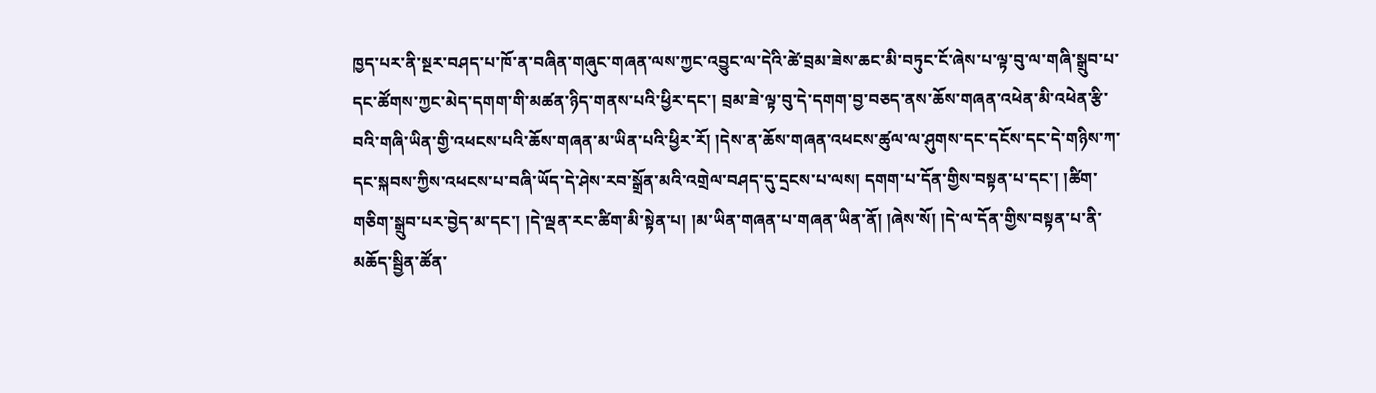ཁྱད་པར་ནི་སྔར་བཤད་པ་ཁོ་ན་བཞིན་གཞུང་གཞན་ལས་ཀྱང་འབྱུང་ལ་དེའི་ཚེ་བྲམ་ཟེས་ཆང་མི་བཏུང་ངོ་ཞེས་པ་ལྟ་བུ་ལ་གཞི་སྒྲུབ་པ་དང་ཚོགས་ཀྱང་མེད་དགག་གི་མཚན་ཉིད་གནས་པའི་ཕྱིར་དང་། བྲམ་ཟེ་ལྟ་བུ་དེ་དགག་བྱ་བཅད་ནས་ཆོས་གཞན་འཕེན་མི་འཕེན་རྩི་བའི་གཞི་ཡིན་གྱི་འཕངས་པའི་ཆོས་གཞན་མ་ཡིན་པའི་ཕྱིར་རོ། །དེས་ན་ཆོས་གཞན་འཕངས་ཚུལ་ལ་ཤུགས་དང་དངོས་དང་དེ་གཉིས་ཀ་དང་སྐབས་ཀྱིས་འཕངས་པ་བཞི་ཡོད་དེ་ཤེས་རབ་སྒྲོན་མའི་འགྲེལ་བཤད་དུ་དྲངས་པ་ལས། དགག་པ་དོན་གྱིས་བསྟན་པ་དང་། །ཚིག་གཅིག་སྒྲུབ་པར་བྱེད་མ་དང་། །དེ་ལྡན་རང་ཚིག་མི་སྟེན་པ། །མ་ཡིན་གཞན་པ་གཞན་ཡིན་ནོ། །ཞེས་སོ། །དེ་ལ་དོན་གྱིས་བསྟན་པ་ནི་མཆོད་སྦྱིན་ཚོན་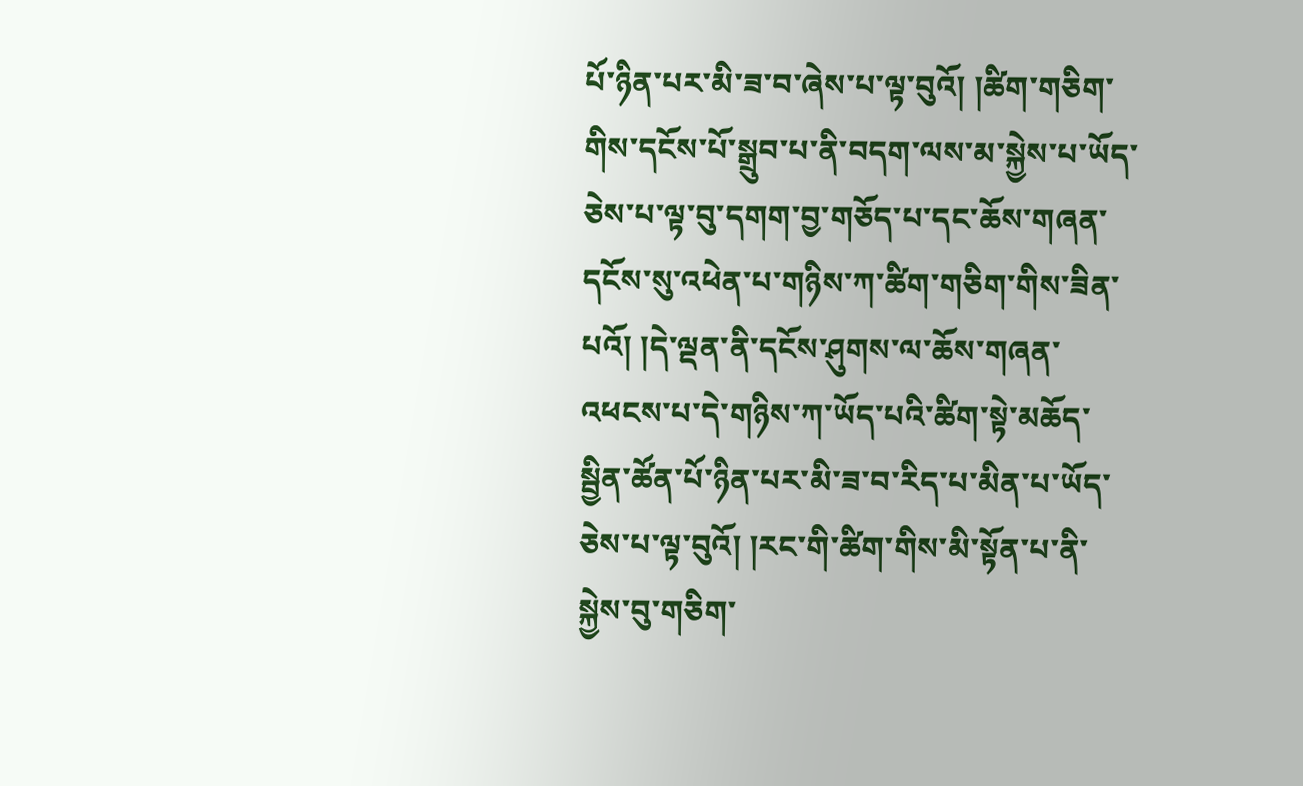པོ་ཉིན་པར་མི་ཟ་བ་ཞེས་པ་ལྟ་བུའོ། །ཚིག་གཅིག་གིས་དངོས་པོ་སྒྲུབ་པ་ནི་བདག་ལས་མ་སྐྱེས་པ་ཡོད་ཅེས་པ་ལྟ་བུ་དགག་བྱ་གཅོད་པ་དང་ཆོས་གཞན་དངོས་སུ་འཕེན་པ་གཉིས་ཀ་ཚིག་གཅིག་གིས་ཟིན་པའོ། །དེ་ལྡན་ནི་དངོས་ཤུགས་ལ་ཆོས་གཞན་འཕངས་པ་དེ་གཉིས་ཀ་ཡོད་པའི་ཚིག་སྟེ་མཆོད་སྦྱིན་ཚོན་པོ་ཉིན་པར་མི་ཟ་བ་རིད་པ་མིན་པ་ཡོད་ཅེས་པ་ལྟ་བུའོ། །རང་གི་ཚིག་གིས་མི་སྟོན་པ་ནི་སྐྱེས་བུ་གཅིག་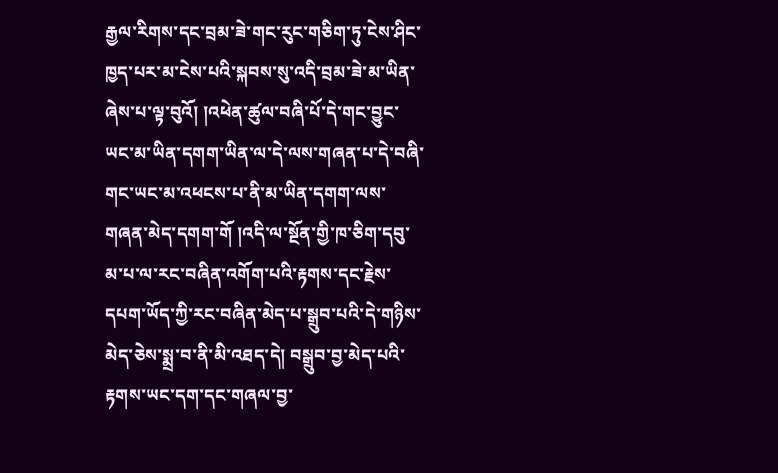རྒྱལ་རིགས་དང་བྲམ་ཟེ་གང་རུང་གཅིག་ཏུ་ངེས་ཤིང་ཁྱད་པར་མ་ངེས་པའི་སྐབས་སུ་འདི་བྲམ་ཟེ་མ་ཡིན་ཞེས་པ་ལྟ་བུའོ། །འཕེན་ཚུལ་བཞི་པོ་དེ་གང་བྱུང་ཡང་མ་ཡིན་དགག་ཡིན་ལ་དེ་ལས་གཞན་པ་དེ་བཞི་གང་ཡང་མ་འཕངས་པ་ནི་མ་ཡིན་དགག་ལས་གཞན་མེད་དགག་གོ །འདི་ལ་སྔོན་གྱི་ཁ་ཅིག་དབུ་མ་པ་ལ་རང་བཞིན་འགོག་པའི་རྟགས་དང་རྗེས་དཔག་ཡོད་ཀྱི་རང་བཞིན་མེད་པ་སྒྲུབ་པའི་དེ་གཉིས་མེད་ཅེས་སྨྲ་བ་ནི་མི་འཐད་དེ། བསྒྲུབ་བྱ་མེད་པའི་རྟགས་ཡང་དག་དང་གཞལ་བྱ་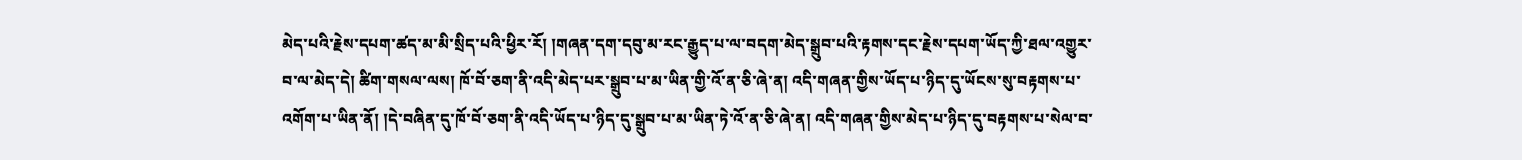མེད་པའི་རྗེས་དཔག་ཚད་མ་མི་སྲིད་པའི་ཕྱིར་རོ། །གཞན་དག་དབུ་མ་རང་རྒྱུད་པ་ལ་བདག་མེད་སྒྲུབ་པའི་རྟགས་དང་རྗེས་དཔག་ཡོད་ཀྱི་ཐལ་འགྱུར་བ་ལ་མེད་དེ། ཚིག་གསལ་ལས། ཁོ་བོ་ཅག་ནི་འདི་མེད་པར་སྒྲུབ་པ་མ་ཡིན་གྱི་འོ་ན་ཅི་ཞེ་ན། འདི་གཞན་གྱིས་ཡོད་པ་ཉིད་དུ་ཡོངས་སུ་བརྟགས་པ་འགོག་པ་ཡིན་ནོ། །དེ་བཞིན་དུ་ཁོ་བོ་ཅག་ནི་འདི་ཡོད་པ་ཉིད་དུ་སྒྲུབ་པ་མ་ཡིན་ཏེ་འོ་ན་ཅི་ཞེ་ན། འདི་གཞན་གྱིས་མེད་པ་ཉིད་དུ་བརྟགས་པ་སེལ་བ་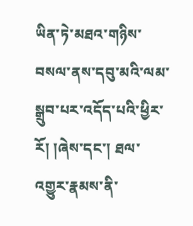ཡིན་ཏེ་མཐའ་གཉིས་བསལ་ནས་དབུ་མའི་ལམ་སྒྲུབ་པར་འདོད་པའི་ཕྱིར་རོ། །ཞེས་དང་། ཐལ་འགྱུར་རྣམས་ནི་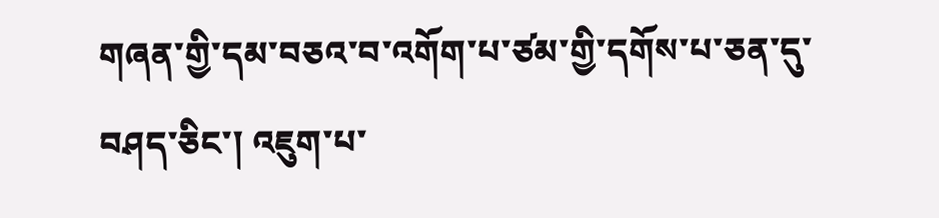གཞན་གྱི་དམ་བཅའ་བ་འགོག་པ་ཙམ་གྱི་དགོས་པ་ཅན་དུ་བཤད་ཅིང་། འཇུག་པ་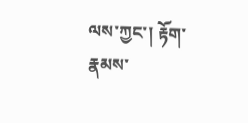ལས་ཀྱང་། རྟོག་རྣམས་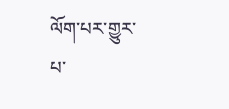ལོག་པར་གྱུར་པ་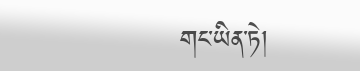གང་ཡིན་ཏེ།